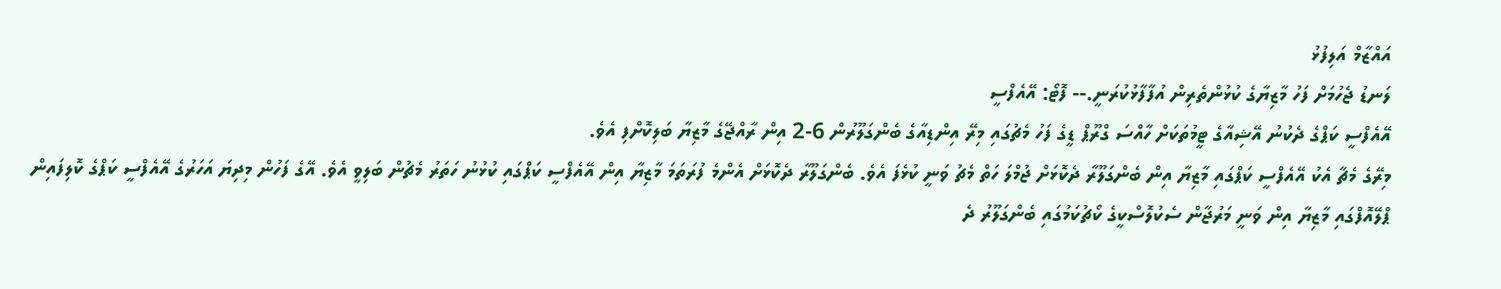އައްޒާމް އަލިފުޅު
ލަނޑު ޖެހުމަށް ފަހު މާޒިޔާގެ ކުޅުންތެރިން އުފާފާޅުކުރަނީ.-- ފޮޓޯ: އޭއެފްސީ
އޭއެފްސީ ކަޕްގެ ދެކުނު އޭޝިއާގެ ޓީމުތަކަށް ހާއްސަ ގްރޫޕް ޑީގެ ފަހު މެޗުގައި މިރޭ އިންޑިއާގެ ބެންގަލޫރުން 6-2 އިން ރާއްޖޭގެ މާޒިޔާ ބަލިކޮށްފި އެވެ.
މިރޭގެ މެޗާ އެކު އޭއެފްސީ ކަޕްގައި މާޒިޔާ އިން ބެންގަލޫރާ ދެކޮޅަށް ޖުމްލަ ހަތް މެޗު ވަނީ ކުޅެފަ އެވެ. ބެންގަލޫރާ ދެކޮޅަށް އެންމެ ފުރަތަމަ މާޒިޔާ އިން އޭއެފްސީ ކަޕްގައި ކުޅުނު ހަތަރު މެޗުން ބަލިވީ އެވެ. އޭގެ ފަހުން މިދިޔަ އަހަރުގެ އޭއެފްސީ ކަޕްގެ ކޮލިފައިން ޕްލޭއޮފްގައި މާޒިޔާ އިން ވަނީ މަރުޖާން ސެކުލޮސްކީގެ ކޯޗުކަމުގައި ބެންގަލޫރު ދެ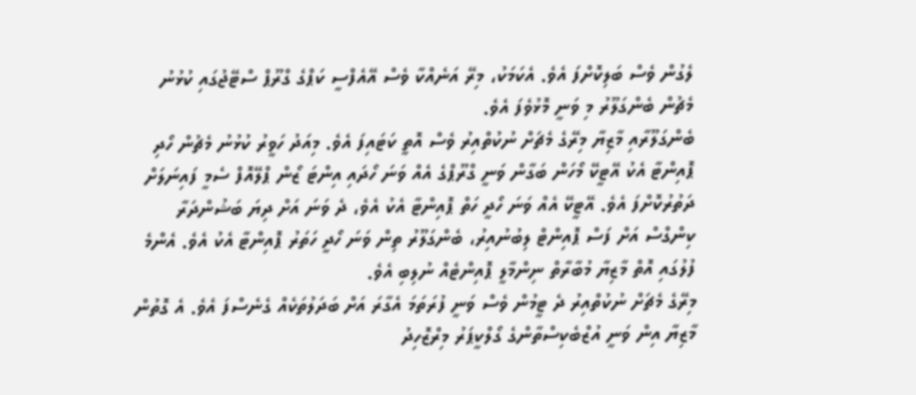ލެގުން ވެސް ބަލިކޮށްފަ އެވެ. އެކަމަކު، މިރޭ އަނެއްކާ ވެސް އޭއެފްސީ ކަޕްގެ ގްރޫޕް ސްޓޭޖުގައި ކުޅުނު މެޗުން ބެންގަލޫރު މި ވަނީ މޮޅުވެފަ އެވެ.
ބެންގަލޫރާއި މާޒިޔާ މިރޭގެ މެޗަށް ނުކުތްއިރު ވެސް އޮތީ ކަޓައިފަ އެވެ. މިއަދު ހަވީރު ކުޅުނު މެޗުން ހޯދި ޕޮއިންޓާ އެކު އޭޓީކޭ މޯހަން ބަގާން ވަނީ ގްރޫޕްގެ އެއް ވަނަ ހޯދައި އިންޓަ ޒޯން ޕްލޭއޮފް ސެމީ ފައިނަލަށް ދަތުރުކޮށްފަ އެވެ. އޭޓީކޭ އެއް ވަނަ ހޯދީ ހަތް ޕޮއިންޓާ އެކު އެވެ، ދެ ވަނަ އަށް ދިޔަ ބަޝުންދަރާ ކިންގްސް އަށް ފަސް ޕޮއިންޓް ލިބުނުއިރު، ބެންގަލޫރު ތިން ވަނަ ހޯދީ ހަތަރު ޕޮއިންޓާ އެކު އެވެ. އެންމެ ފުލުގައި އޮތް މާޒިޔާ މުބާރާތް ނިންމާލީ ޕޮއިންޓެއް ނުލިބި އެވެ.
މިރޭގެ މެޗަށް ނުކުތްއިރު ދެ ޓީމުން ވެސް ވަނީ ފުރަތަމަ އެގާރަ އަށް ބަދަލުތަކެއް ގެނެސްފަ އެވެ. އެ ގޮތުން މާޒިޔާ އިން ވަނީ އުޒްބެކިސްތާންގެ ގޯލްކީޕަރު މިރްޒޮހިދު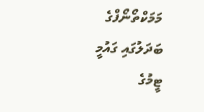މަމަކްތޯނޯފްގެ ބަދަލުގައި ގައުމީ ޓީމުގެ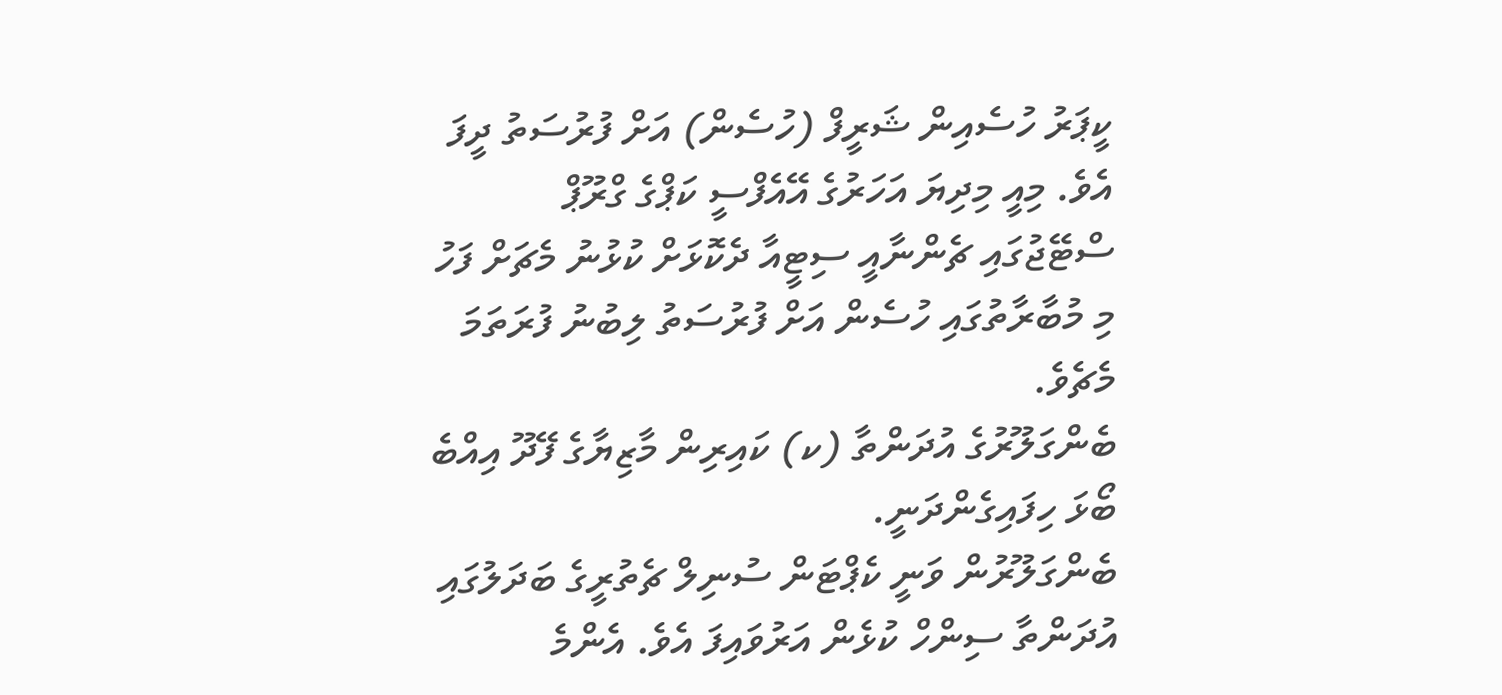ކީޕަރު ހުސެއިން ޝަރީފް (ހުސެން) އަށް ފުރުސަތު ދީފަ އެވެ. މިއީ މިދިޔަ އަހަރުގެ އޭއެފްސީ ކަޕްގެ ގްރޫޕް ސްޓޭޖުގައި ޗެންނާއީ ސިޓީއާ ދެކޮޅަށް ކުޅުނު މެޗަށް ފަހު މި މުބާރާތުގައި ހުސެން އަށް ފުރުސަތު ލިބުނު ފުރަތަމަ މެޗެވެ.
ބެންގަލޫރުގެ އުދަންތާ (ކ) ކައިރިން މާޒިޔާގެ ފޭދޫ އިއްބެ ބޯޅަ ހިފައިގެންދަނީ.
ބެންގަލޫރުން ވަނީ ކެޕްޓަން ސުނިލް ޗެތުރީގެ ބަދަލުގައި އުދަންތާ ސިންހް ކުޅެން އަރުވައިފަ އެވެ. އެންމެ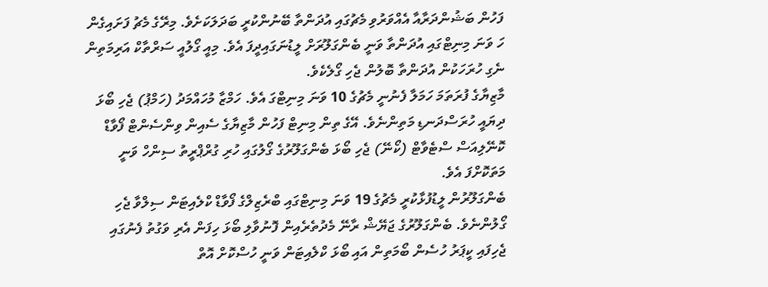ފަހުން ބަޝުންދަރާއާ އެއްވަރުވި މެޗުގައި އުދަންތާ ބޭނުންކުރީ ބަދަލަކަށެވެ. މިރޭގެ މެޗު ފަށައިގެން ހަ ވަނަ މިނިޓްގައި އުދަންތާ ވަނީ ބެންގަލޫރަށް ލީޑުނަގައިދީފަ އެވެ. މިއީ ގޯލުއީ ސަރްތާކް އަރިމަތިން ނެގި ހުރަހަކުން އުދަންތާ ބޮލުން ޖެހި ގޯލެކެވެ.
މާޒިޔާގެ ފުރަތަމަ ހަމަލާ ފެނުނީ މެޗުގެ 10 ވަނަ މިނިޓްގަ އެވެ. ހަމްޒާ މުހައްމަދު (ހަމްޕު) ޖެހި ބޯޅަ ދިޔައީ ހުރަސްދަނޑި މަތިންނެވެ. އޭގެ ތިން މިނިޓް ފަހުން މާޒިޔާގެ ސެއިން ވިންސެންޓް ފޯވާޑް ކޮނޭލިއަސް ސްޓެވާޓް (ކޯނޭ) ޖެހި ބޯޅަ ބެންގަލޫރުގެ ގޯލުގައި ހުރި ގުރްޕްރީތު ސިންހް ވަނީ މަތަކޮށްފަ އެވެ.
ބެންގަލޫރުން ލީޑުފުޅާކުރީ މެޗުގެ 19 ވަނަ މިނިޓްގައި ބްރެޒިލްގެ ފޯވާޑް ކްލެއިޓަން ސިލްވާ ޖެހި ގޯލުންނެވެ. ބެންގަލޫރުގެ ޖަޔޭޝް ރާނޭ މެދުތެރެއިން ފޮނުވާލި ބޯޅަ ހިފަން އެރި ވަގުތު ފެނުގައި ޖެހިފައި ކީޕަރު ހުސެން ބޯމަތިން އައި ބޯޅަ ކްލެއިޓަން ވަނީ ހުސްކޮށް އޮތް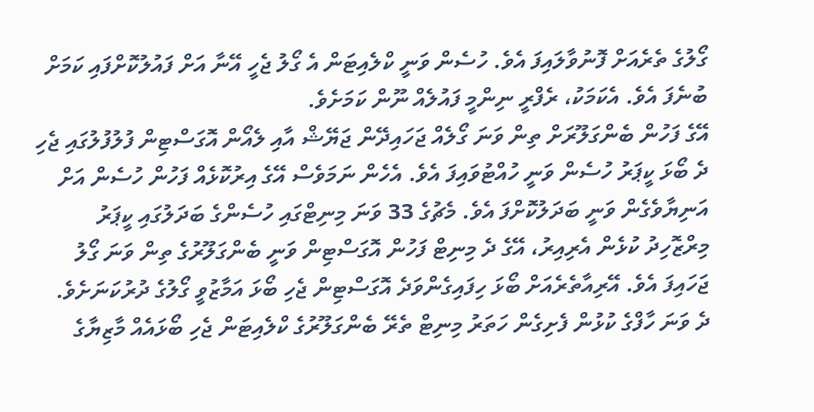ގޯލުގެ ތެރެއަށް ފޮނުވާލައިފަ އެވެ. ހުސެން ވަނީ ކްލެއިޓަން އެ ގޯލު ޖެހީ އޭނާ އަށް ފައުލުކޮށްފައި ކަމަށް ބުނެފަ އެވެ. އެކަމަކު، ރެފްރީ ނިންމީ ފައުލެއް ނޫން ކަމަށެވެ.
އޭގެ ފަހުން ބެންގަލޫރަށް ތިން ވަނަ ގޯލެއް ޖަހައިދޭން ޖަޔޭޝް އާއި ލެއޯން އޮގަސްޓިން ފުލުފުލުގައި ޖެހި ދެ ބޯޅަ ކީޕަރު ހުސެން ވަނީ ހުއްޓުވައިފަ އެވެ. އެހެން ނަމަވެސް އޭގެ އިރުކޮޅެއް ފަހުން ހުސެން އަށް އަނިޔާވެގެން ވަނީ ބަދަލުކޮށްފަ އެވެ. މެޗުގެ 33 ވަނަ މިނިޓްގައި ހުސެންގެ ބަދަލުގައި ކީޕަރު މިރްޒޮހިދު ކުޅެން އެރިއިރު، އޭގެ ދެ މިނިޓް ފަހުން އޮގަސްޓިން ވަނީ ބެންގަލޫރުގެ ތިން ވަނަ ގޯލު ޖަހައިފަ އެވެ. އޭރިއާތެރެއަށް ބޯޅަ ހިފައިގެންވަދެ އޮގަސްޓިން ޖެހި ބޯޅަ އަމާޒުވީ ގޯލުގެ ދުރުކަނަށެވެ.
ދެ ވަނަ ހާފްގެ ކުޅުން ފެށިގެން ހަތަރު މިނިޓް ތެރޭ ބެންގަލޫރުގެ ކްލެއިޓަން ޖެހި ބޯޅައެއް މާޒިޔާގެ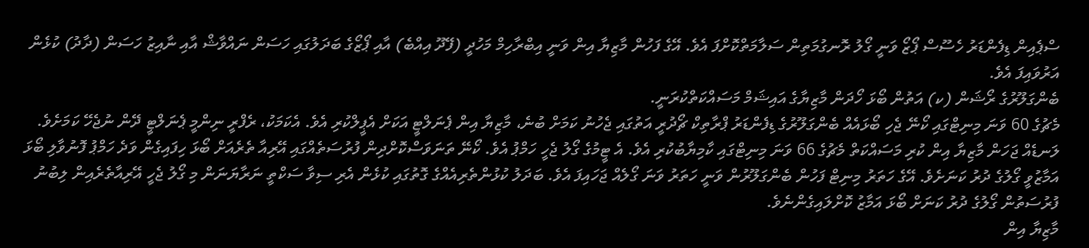ސްޕެއިން ޑިފެންޑަރު ހެސޫސް ޕޯޒޯ ވަނީ ގޯލު ރޮނގުމަތިން ސަލާމަތްކޮށްފަ އެވެ. އޭގެ ފަހުން މާޒިޔާ އިން ވަނީ އިބްރާހިމް މަހުދީ (ފޭދޫ އިއްބެ) އާއި ޕޯޒޯގެ ބަދަލުގައި ހަސަން ނައްވާޝް އާއި ނާއިޒު ހަސަން (ދާދު) ކުޅެން އަރުވައިފަ އެވެ.
ބެންގަލޫރުގެ ރޯޝަން (ކ) އަތުން ބޯޅަ ހޯދަން މާޒިޔާގެ އައިޝަމް މަސައްކަތްކުރަނީ.
މެޗުގެ 60 ވަނަ މިނިޓްގައި ކޯނޭ ޖެހި ބޯޅައެއް ބެންގަލޫރުގެ ޑިފެންޑަރު ޕްރާތިކް ޗޯދުރީ އަތުގައި ޖެހުނު ކަމަށް ބުނެ، މާޒިޔާ އިން ޕެނަލްޓީ އަކަށް އެޕީލްކުރި އެވެ. އެކަމަކު، ރެފްރީ ނިންމީ ޕެނަލްޓީ ދޭން ނުޖެހޭ ކަމަށެވެ.
ލަނޑެއް ޖަހަން މާޒިޔާ އިން ކުރި މަސައްކަތް މެޗުގެ 66 ވަނަ މިނިޓްގައި ކާމިޔާބުކުރި އެވެ. އެ ޓީމުގެ ގޯލު ޖެހީ ހަމްޕު އެވެ. ކޯނޭ ތަނަވަސްކޮށްދިން ފުރުސަތެއްގައި އޭރިއާ ތެރެއަށް ބޯޅަ ހިފައިގެން ވަދެ ހަމްޕު ފޮނުވާލި ބޯޅަ އަމާޒުވީ ގޯލުގެ ދުރު ކަނަށެވެ. އޭގެ ހަތަރު މިނިޓް ފަހުން ބެންގަލޫރުން ވަނީ ހަތަރު ވަނަ ގޯލެއް ޖަހައިފަ އެވެ. ބަދަލު ކުޅުންތެރިއެއްގެ ގޮތުގައި ކުޅެން އެރި ސިވާ ސަކްތީ ނަރާޔަނަން މި ގޯލު ޖެހީ އޭރިއާތެރެއިން ލިބުނު ފުރުސަތުން ގޯލުގެ ދުރު ކަނަށް ބޯޅަ އަމާޒު ކޮށްލައިގެންނެވެ.
މާޒިޔާ އިން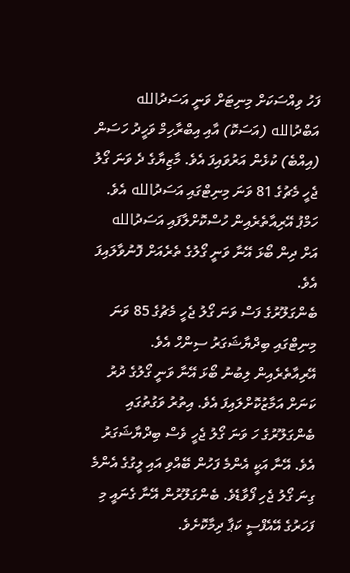ފަހު ވިއްސަކަށް މިނިޓަށް ވަނީ އަސަދުالله އަބްދުالله (އަސަކޮ) އާއި އިބްރާހިމް ވަހީދު ހަސަން (އިއްބެ) ކުޅެން އަރުވައިފަ އެވެ. މާޒިޔާގެ ދެ ވަނަ ގޯލު ޖެހީ މެޗުގެ 81 ވަނަ މިނިޓްގައި އަސަދުالله އެވެ. ހަމްޕު އޭރިއާތެރެއިން ހުސްކޮށްލާފައި އަސަދުالله އަށް ދިން ބޯޅަ އޭނާ ވަނީ ގޯލުގެ ތެރެއަށް ފޮނުވާލައިފަ އެވެ.
ބެންގަލޫރުގެ ފަސް ވަނަ ގޯލު ޖެހީ މެޗުގެ 85 ވަނަ މިނިޓްގައި ބިދްޔާޝަގަރު ސިންހް އެވެ. އޭރިއާތެރެއިން ލިބުނު ބޯޅަ އޭނާ ވަނީ ގޯލުގެ ދުރު ކަނަށް އަމާޒުކޮށްލައިފަ އެވެ. އިތުރު ވަގުތުގައި ބެންގަލޫރުގެ ހަ ވަނަ ގޯލު ޖެހީ ވެސް ބިދްޔާޝަގަރު އެވެ. އޭނާ އަކީ އެންމެ ފަހުން ބޭއްވި އައި ލީގުގެ އެންމެ ގިނަ ގޯލު ޖެހި ފޯވާޑެވެ. ބެންގަލޫރުން އޭނާ ގެނައީ މި ފަހަރުގެ އޭއެފްސީ ކަޕާ ދިމާކޮށެވެ.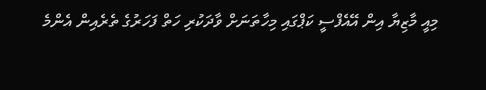މިއީ މާޒިޔާ އިން އޭއެފްސީ ކަޕްގައި މިހާތަނަށް ވާދަކުރި ހަތް ފަހަރުގެ ތެރެއިން އެންމެ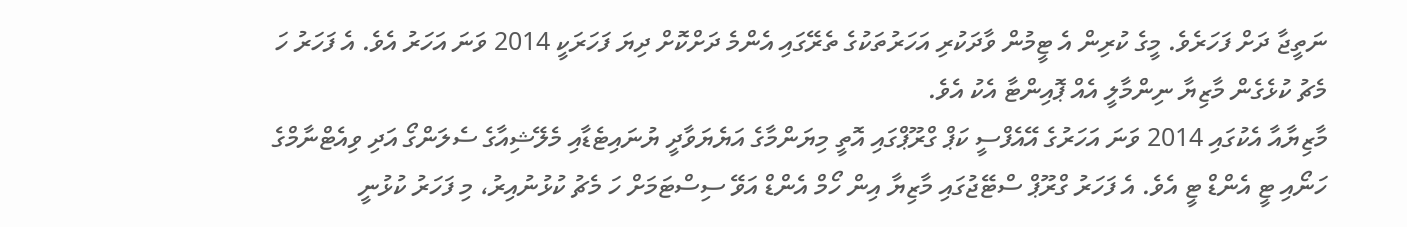ނަތީޖާ ދަށް ފަހަރެވެ. މީގެ ކުރިން އެ ޓީމުން ވާދަކުރި އަހަރުތަކުގެ ތެރޭގައި އެންމެ ދަށްކޮށް ދިޔަ ފަހަރަކީ 2014 ވަނަ އަހަރު އެވެ. އެ ފަހަރު ހަ މެޗު ކުޅެގެން މާޒިޔާ ނިންމާލީ އެއް ޕޮއިންޓާ އެކު އެވެ.
މާޒިޔާއާ އެކުގައި 2014 ވަނަ އަހަރުގެ އޭއެފްސީ ކަޕް ގްރޫޕްގައި އޮތީ މިޔަންމާގެ އަޔެޔަވާދީ ޔުނައިޓެޑާއި މެލޭޝިއާގެ ސެލަންގޯ އަދި ވިއެޓްނާމްގެ ހަނޯއި ޓީ އެންޑް ޓީ އެވެ. އެ ފަހަރު ގްރޫޕް ސްޓޭޖުގައި މާޒިޔާ އިން ހޯމް އެންޑް އަވޭ ސިސްޓަމަށް ހަ މެޗު ކުޅުނުއިރު، މި ފަހަރު ކުޅުނީ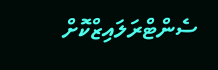ސެންޓްރަލައިޒްކޮށް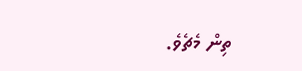ތިން މެޗެވެ.